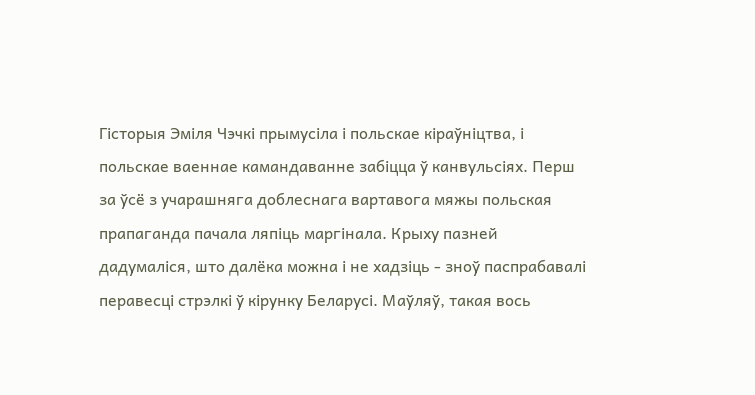Гісторыя Эміля Чэчкі прымусіла і польскае кіраўніцтва, і польскае ваеннае камандаванне забіцца ў канвульсіях. Перш за ўсё з учарашняга доблеснага вартавога мяжы польская прапаганда пачала ляпіць маргінала. Крыху пазней дадумаліся, што далёка можна і не хадзіць - зноў паспрабавалі перавесці стрэлкі ў кірунку Беларусі. Маўляў, такая вось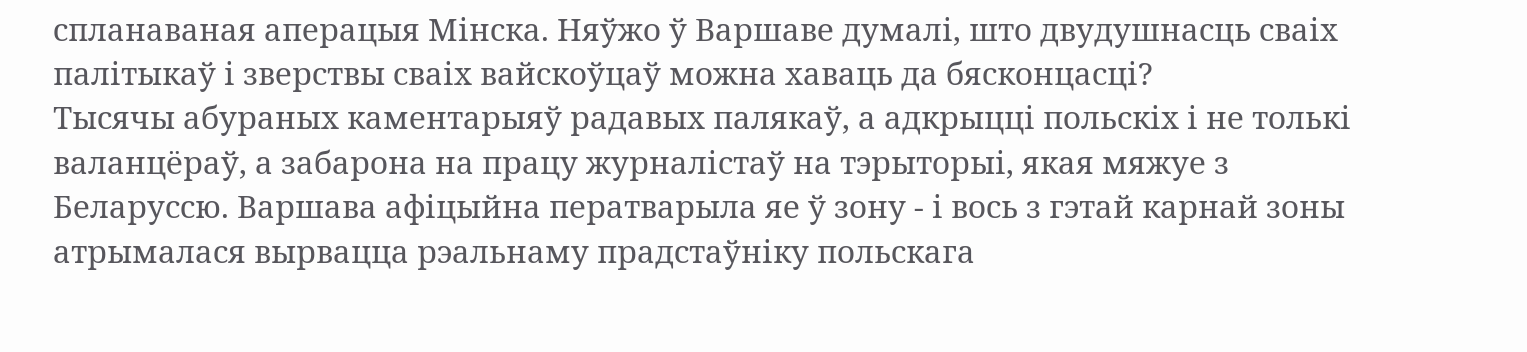спланаваная аперацыя Мінска. Няўжо ў Варшаве думалі, што двудушнасць сваіх палітыкаў і зверствы сваіх вайскоўцаў можна хаваць да бясконцасці?
Тысячы абураных каментарыяў радавых палякаў, а адкрыцці польскіх і не толькі валанцёраў, а забарона на працу журналістаў на тэрыторыі, якая мяжуе з Беларуссю. Варшава афіцыйна ператварыла яе ў зону - і вось з гэтай карнай зоны атрымалася вырвацца рэальнаму прадстаўніку польскага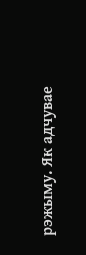рэжыму. Як адчувае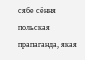сябе сёння польская прапаганда, якая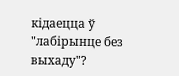кідаецца ў "лабірынце без выхаду"?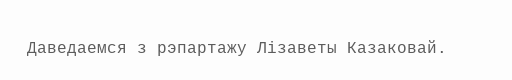Даведаемся з рэпартажу Лізаветы Казаковай.